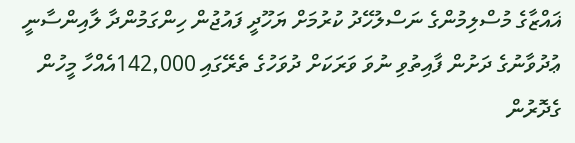ޣައްޒާގެ މުސްލިމުންގެ ނަސްލުހޭދު ކުރުމަށް ޔަހޫދީ ފައުޖުން ހިންގަމުންދާ ލާއިންސާނީ ޢުދުވާނުގެ ދަށުން ފާއިތުވި ނުވަ ވަރަކަށް ދުވަހުގެ ތެރޭގައި 142,000އެއްހާ މީހުން ގެދޮރުން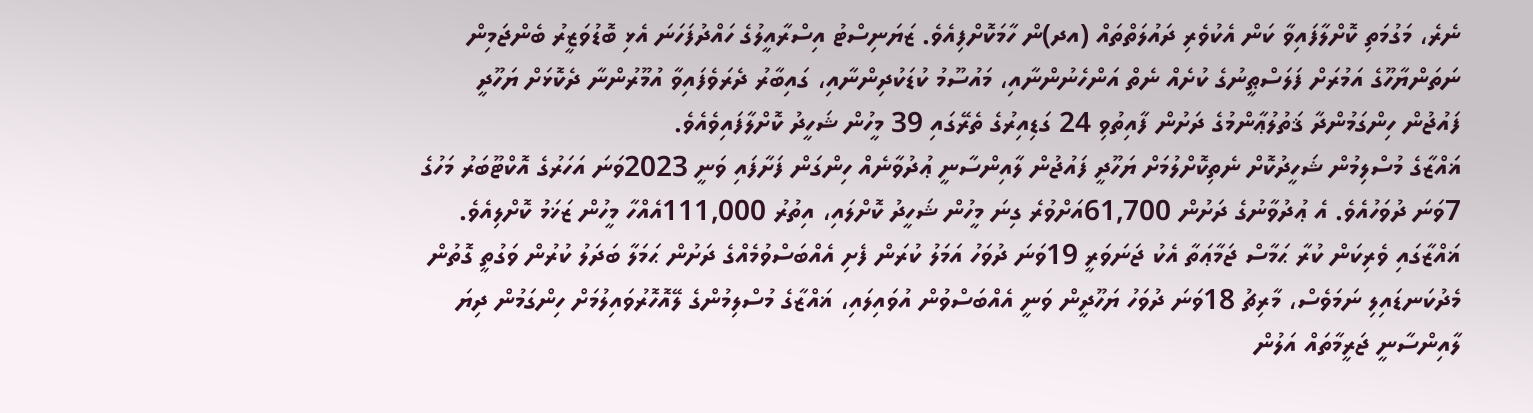ނެރެ، މަގުމަތި ކޮށްލާފައިވާ ކަން އެކުވެރި ދައުލަތްތައް (އދ)ން ހާމަކޮށްފިއެވެ. ޒަޔަނިސްޓު އިސްރާއީލުގެ ހައްދުފަހަނަ އެޅި ބޮޑުވަޒީރު ބެންޖަމިން ނަތަންޔާހޫގެ އަމުރަށް ފަލަސްޠީނުގެ ކުށެއް ނެތް އަންހެނުންނާއި، މައުސޫމު ކުޑަކުދިންނާއި، ގައިބާރު ދެރަވެފައިވާ އުމޫރުންނާ ދެކޮޅަށް ޔަހޫދީ ފައުޖުން ހިންގަމުންދާ ޤަތުލުޢާންމުގެ ދަށުން ފާއިތުވި 24 ގަޑިއިރުގެ ތެރޭގައި 39 މީހުން ޝަހީދު ކޮށްލާފައިވެއެވެ.
ޣައްޒާގެ މުސްލިމުން ޝަހީދުކޮށް ނެތިކޮށްލުމަށް ޔަހޫދީ ފައުޖުން ލާއިންސާނީ ޢުދުވާނެއް ހިންގަން ފަށާފައި ވަނީ 2023ވަނަ އަހަރުގެ އޮކްޓޫބަރު މަހުގެ 7ވަނަ ދުވަހުއެވެ. އެ ޢުދުވާނުގެ ދަށުން 61,700އަށްވުރެ ގިނަ މީހުން ޝަހީދު ކޮށްލައި، އިތުރު 111,000އެއްހާ މީހުން ޒަޚަމު ކޮށްލިއެވެ.
ޣައްޒާގައި ވެރިކަން ކުރާ ޙަމާސް ޖަމާޢަތާ އެކު ޖަނަވަރީ 19ވަނަ ދުވަހު އަމަލު ކުރަން ފެށި އެއްބަސްވުމެއްގެ ދަށުން ޙަމަލާ ބަދަލު ކުރުން ވަގުތީ ގޮތުން މެދުކަނޑައިލި ނަމަވެސް، މާރިޗު 18ވަނަ ދުވަހު ޔަހޫދީން ވަނީ އެއްބަސްވުން އުވައިލައި، ޣައްޒާގެ މުސްލިމުންގެ ލޭއޮހޮރުވައިލުމަށް ހިންގަމުން ދިޔަ ލާއިންސާނީ ޖަރީމާތައް އަލުން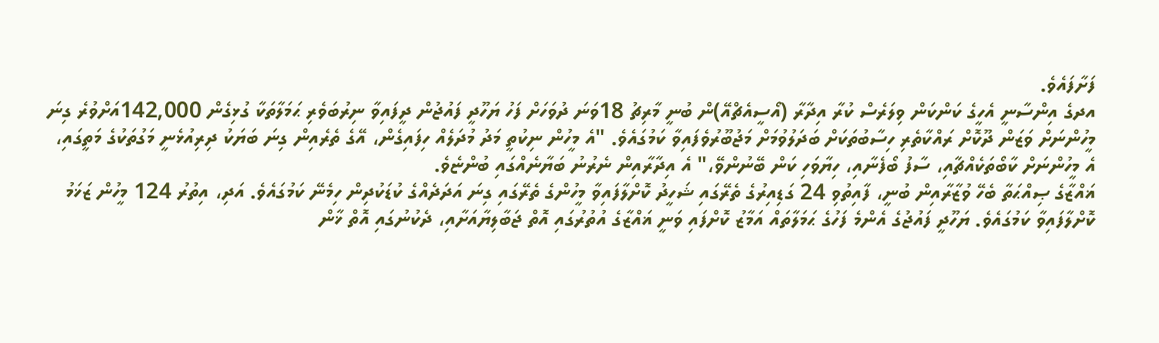ފަށާފައެވެ.
އދގެ އިންސާނީ އެހީގެ ކަންކަން ވިލަރެސް ކުރާ އިދާރާ (އޯސީއެޗްއޭ)ން ބުނީ މާރިޗު 18ވަނަ ދުވަހަށް ފަހު ޔަހޫދީ ފައުޖުން ދީފައިވާ ނިރުބަވެރި ޙަމަލާތަކާ ގުޅިގެން 142,000އަށްވުރެ ގިނަ މީހުންނަށް ވަޒަން ދޫކޮށް ރައްކާތެރި ހިސާބުތަކަށް ބަދަލުވުމަށް މަޖުބޫރުވެފައިވާ ކަމުގައެވެ. "އެ މީހުން ނިކުތީ މަދު މުދަލެއް ހިފައިގެން، އޭގެ ތެރެއިން ގިނަ ބަޔަކު ދިރިއުޅެނީ މަގުތަކުގެ މަތީގައި، އެ މީހުންނަށް ކާބޯތަކެއްޗާއި، ސާފު ބޯފެނާއި، ހިޔާވަހި ކަން ބޭނުންވޭ،" އެ އިދާރާއިން ނެރުނު ބަޔާނެއްގައި ބުންޏެވެ.
ޣައްޒާގެ ޞިއްޙަތާ ބެހޭ ވުޒާރާއިން ބުނީ، ފާއިތުވި 24 ގަޑިއިރުގެ ތެރޭގައި ޝަހީދު ކޮށްލާފައިވާ މީހުންގެ ތެރޭގައި ގިނަ އަދަދެއްގެ ކުޑަކުދިން ހިމެނޭ ކަމުގައެވެ. އަދި، އިތުރު 124 މީހުން ޒަޚަމު ކޮށްލާފައިވާ ކަމުގައެވެ. ޔަހޫދީ ފައުޖުގެ އެންމެ ފަހުގެ ޙަމަލާތައް އަމާޒު ކޮށްފައި ވަނީ ޣައްޒާގެ އުތުރުގައި އޮތް ޖަބާލިޔާއަށާއި، ދެކުނުގައި އޮތް ޚާން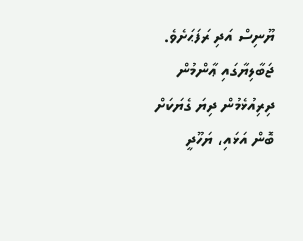ޔޫނިސް އަދި ރަފަޙަށެވެ.
ޖަބާލިޔާގައި ޢާންމުން ދިރިއުޅެމުން ދިޔަ ގެޔަކަށް ބޮން އަޅައި، ޔަހޫދީ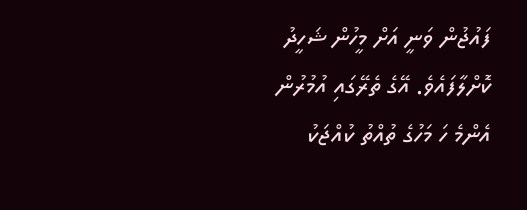ފައުޖުން ވަނީ އަށް މީހުން ޝަހީދު ކޮށްލާފައެވެ. އޭގެ ތެރޭގައި އުމުރުން އެންމެ ހަ މަހުގެ ތުއްތު ކުއްޖަކު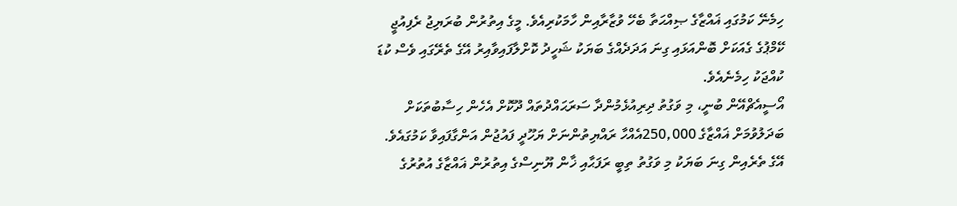ހިމެނޭ ކަމުގައި ޣައްޒާގެ ޞިއްޙަތާ ބެހޭ ވުޒާރާއިން ހާމަކުރިއެވެ. މީގެ އިތުރުން ބުރަޔިޖު ރެފިއުޖީ ކޭމްޕުގެ ގެއަކަށް ބޮންއަޅައި ގިނަ އަދަދެއްގެ ބަޔަކު ޝަހީދު ކޮށްލާފައިވާއިރު އޭގެ ތެރޭގައި ވެސް ކުޑަ ކުއްޖަކު ހިމެނެއެވެ.
އޯސީއެޗްއޭން ބުނީ، މި ވަގުތު ދިރިއުޅެމުންދާ ސަރަޙައްދުތައް ދޫކޮށް އެހެން ހިސާބުތަކަށް ބަދަލުވުމަށް ޣައްޒާގެ 250,000އެއްހާ ރައްޔިތުންނަށް ޔަހޫދީ ފައުޖުން އަންގާފައިވާ ކަމުގައެވެ. އޭގެ ތެރެއިން ގިނަ ބަޔަކު މި ވަގުތު ތިބީ ރަފަޙާއި ޚާން ޔޫނިސްގެ އިތުރުން ޣައްޒާގެ އުތުރުގެ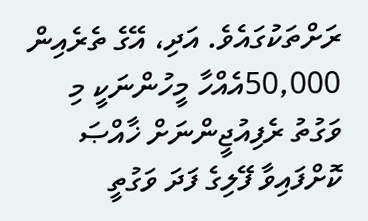ރަށްތަކުގައެވެ. އަދި، އޭގެ ތެރެއިން 50,000އެއްހާ މީހުންނަކީ މި ވަގުތު ރެފިއުޖީންނަށް ޚާއްޞަ ކޮށްފައިވާ ފޭލިގެ ފަދަ ވަގުތީ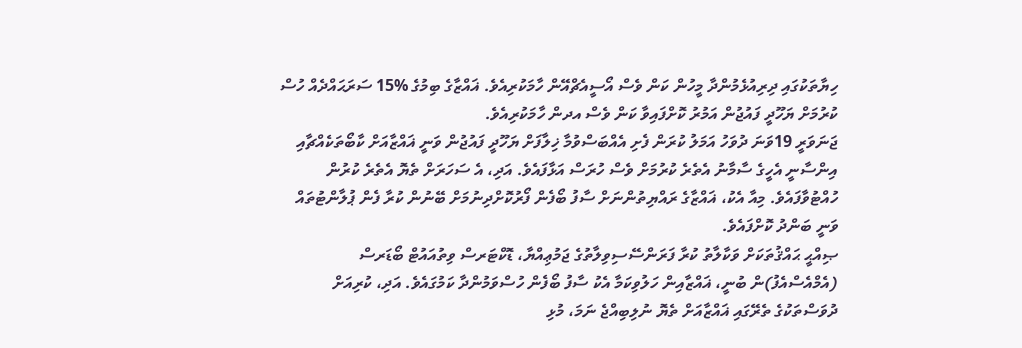ހިޔާތަކުގައި ދިރިއުޅެމުންދާ މީހުން ކަން ވެސް އޯސީއެޗްއޭން ހާމަކުރިއެވެ. ޣައްޒާގެ ބިމުގެ %15 ސަރަޙައްދެއް ހުސް ކުރުމަށް ޔަހޫދީ ފައުޖުން އަމުރު ކޮށްފައިވާ ކަން ވެސް އދން ހާމަކުރިއެވެ.
ޖަނަވަރީ 19ވަނަ ދުވަހު އަމަލު ކުރަން ފެށި އެއްބަސްވުމާ ޚިލާފަށް ޔަހޫދީ ފައުޖުން ވަނީ ޣައްޒާއަށް ކާބޯތަކެއްޗާއި އިންސާނީ އެހީގެ ސާމާނު އެތެރެ ކުރުމަށް ވެސް ހުރަސް އަޅާފައެވެ. އަދި، އެ ސަހަރަށް ތެޔޮ އެތެރެ ކުރުން ހުއްޓުވާފައެވެ. މިއާ އެކު، ޣައްޒާގެ ރައްޔިތުންނަށް ސާފު ބޯފެން ފޯރުކޮށްދިނުމަށް ބޭނުން ކުރާ ފެން ޕުލާންޓުތައް ވަނީ ބަންދު ކޮށްފައެވެ.
ޞިއްޙީ ޙައްޤުތަކަށް ވަކާލާތު ކުރާ ފަރަންސޭސިވިލާތުގެ ޖަމުޢިއްޔާ، ޑޮކްޓަރސް ވިތުއައުޓް ބޯޑަރސް (އެމްއެސްއެފު)ން ބުނީ، ޣައްޒާއިން ހަލުވިކަމާ އެކު ސާފު ބޯފެން ހުސްވަމުންދާ ކަމުގައެވެ. އަދި، ކުރިއަށް ދުވަސްތަކުގެ ތެރޭގައި ޣައްޒާއަށް ތެޔޮ ނުލިބިއްޖެ ނަމަ، މުޅި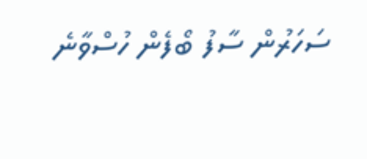ސަހަރުން ސާފު ބޯފެން ހުސްވާނެ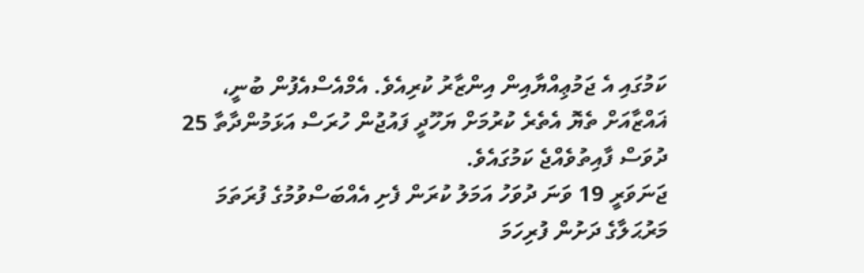ކަމުގައި އެ ޖަމުޢިއްޔާއިން އިންޒާރު ކުރިއެވެ. އެމްއެސްއެފުން ބުނީ، ޣައްޒާއަށް ތެޔޮ އެތެރެ ކުރުމަށް ޔަހޫދީ ފައުޖުން ހުރަސް އަޅަމުންދާތާ 25 ދުވަސް ފާއިތުވެއްޖެ ކަމުގައެވެ.
ޖަނަވަރީ 19 ވަނަ ދުވަހު އަމަލު ކުރަން ފެށި އެއްބަސްވުމުގެ ފުރަތަމަ މަރުޙަލާގެ ދަށުން ފުރިހަމަ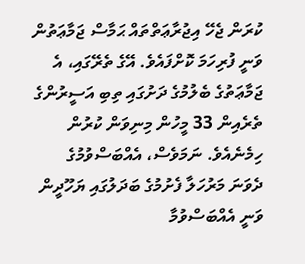ކުރަން ޖެހޭ އިޖުރާޢަތްތައް ޙަމާސް ޖަމާޢަތުން ވަނީ ފުރިހަމަ ކޮށްފައެވެ. އޭގެ ތެރޭގައި، އެ ޖަމާޢަތުގެ ބެލުމުގެ ދަށުގައި ތިބި އަސީރުންގެ ތެރެއިން 33 މީހުން މިނިވަން ކުރުން ހިމެނެއެވެ. ނަމަވެސް، އެއްބަސްވުމުގެ ދެވަނަ މަރުހަލާ ފެށުމުގެ ބަދަލުގައި ޔަހޫދީން ވަނީ އެއްބަސްވުމާ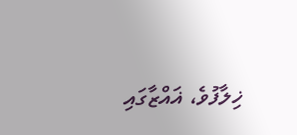ޚިލާފުވެ، ޣައްޒާގައި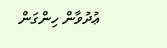ޢުދުވާން ހިންގަން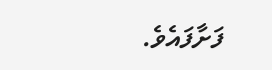ފަށާފައެވެ.